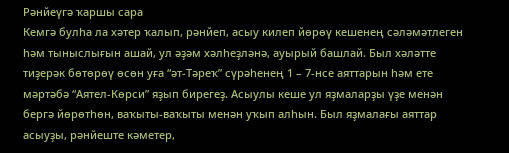Рәнйеүгә ҡаршы сара
Кемгә булһа ла хәтер ҡалып, рәнйеп, асыу килеп йөрөү кешенең сәләмәтлеген һәм тыныслығын ашай, ул әҙәм хәлһеҙләнә, ауырый башлай. Был хәләтте тиҙерәк бөтөрөү өсөн уға “әт-Тәреҡ” сүрәһенең 1 – 7-нсе аяттарын һәм ете мәртәбә “Аятел-Көрси” яҙып бирегеҙ. Асыулы кеше ул яҙмаларҙы үҙе менән бергә йөрөтһөн, ваҡыты-ваҡыты менән уҡып алһын. Был яҙмалағы аяттар асыуҙы, рәнйеште кәметер,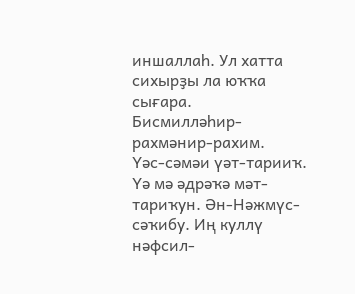иншаллаһ. Ул хатта сихырҙы ла юҡҡа сығара.
Бисмилләһир-рахмәнир-рахим.
Үәс-сәмәи үәт-тарииҡ. Үә мә әдрәҡә мәт-тариҡун. Ән-Нәжмүс-сәҡибу. Иң куллү нәфсил-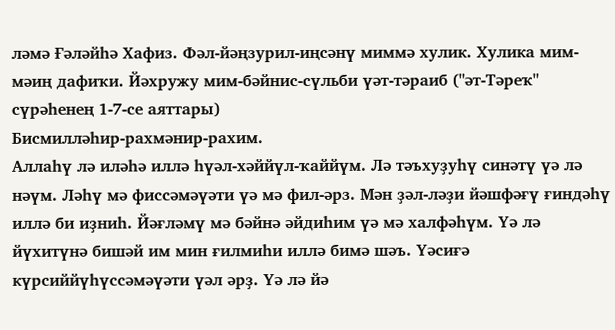ләмә Ғәләйһә Хафиз. Фәл-йәңзурил-иңсәнү миммә хулик. Хулика мим-мәиң дафиҡи. Йәхружу мим-бәйнис-сүльби үәт-тәраиб ("әт-Тәреҡ" сүрәһенең 1-7-се аяттары)
Бисмилләһир-рахмәнир-рахим.
Аллаһү лә иләһә иллә һүәл-хәййүл-ҡаййүм. Лә тәъхуҙуһү синәтү үә лә нәүм. Ләһү мә фиссәмәүәти үә мә фил-әрз. Мән ҙәл-ләҙи йәшфәғү ғиндәһү иллә би иҙниһ. Йәғләмү мә бәйнә әйдиһим үә мә халфәһүм. Үә лә йүхитүнә бишәй им мин ғилмиһи иллә бимә шәъ. Үәсиғә күрсиййүһүссәмәүәти үәл әрҙ. Үә лә йә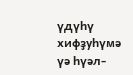үдүһү хифҙуһүмә үә һүәл-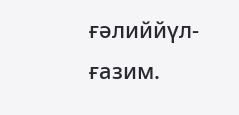ғәлиййүл-ғазим.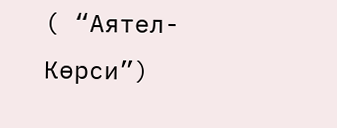( “Аятел-Көрси”)